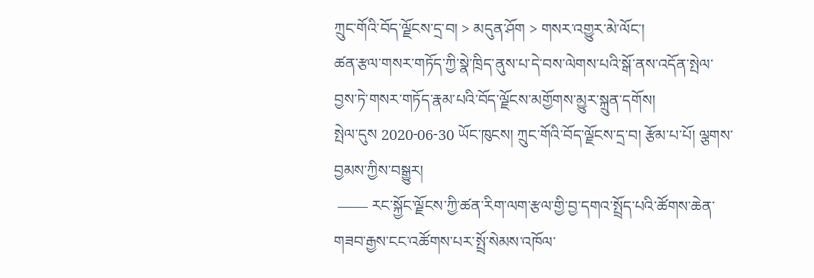ཀྲུང་གོའི་བོད་ལྗོངས་དྲ་བ། > མདུན་ཤོག > གསར་འགྱུར་མེ་ལོང་།
ཚན་རྩལ་གསར་གཏོད་ཀྱི་སྣེ་ཁྲིད་ནུས་པ་དེ་བས་ལེགས་པའི་སྒོ་ནས་འདོན་སྤེལ་བྱས་ཏེ་གསར་གཏོད་རྣམ་པའི་བོད་ལྗོངས་མགྱོགས་མྱུར་སྐྲུན་དགོས།
སྤེལ་དུས 2020-06-30 ཡོང་ཁུངས། ཀྲུང་གོའི་བོད་ལྗོངས་དྲ་བ། རྩོམ་པ་པོ། ལྕགས་བྱམས་ཀྱིས་བསྒྱུར།
 —— རང་སྐྱོང་ལྗོངས་ཀྱི་ཚན་རིག་ལག་རྩལ་གྱི་བྱ་དགའ་སྤྲོད་པའི་ཚོགས་ཆེན་གཟབ་རྒྱས་ངང་འཚོགས་པར་སྤྲོ་སེམས་འཁོལ་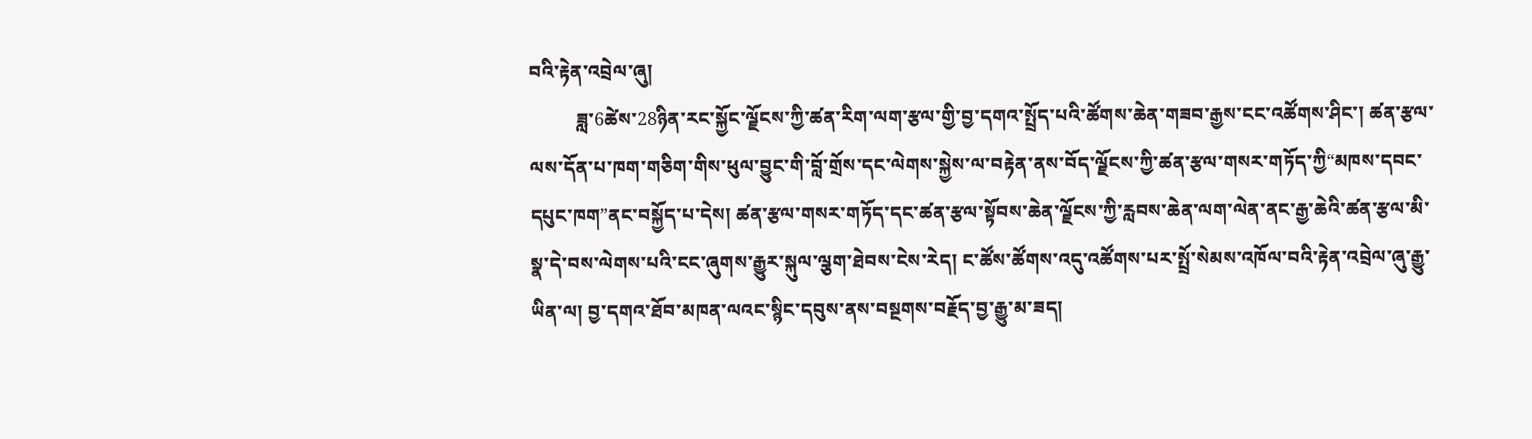བའི་རྟེན་འབྲེལ་ཞུ།
          ཟླ་6ཚེས་28ཉིན་རང་སྐྱོང་ལྗོངས་ཀྱི་ཚན་རིག་ལག་རྩལ་གྱི་བྱ་དགའ་སྤྲོད་པའི་ཚོགས་ཆེན་གཟབ་རྒྱས་ངང་འཚོགས་ཤིང་། ཚན་རྩལ་ལས་དོན་པ་ཁག་གཅིག་གིས་ཕུལ་བྱུང་གི་བློ་གྲོས་དང་ལེགས་སྐྱེས་ལ་བརྟེན་ནས་བོད་ལྗོངས་ཀྱི་ཚན་རྩལ་གསར་གཏོད་ཀྱི“མཁས་དབང་དཔུང་ཁག”ནང་བསྐྱོད་པ་དེས། ཚན་རྩལ་གསར་གཏོད་དང་ཚན་རྩལ་སྟོབས་ཆེན་ལྗོངས་ཀྱི་རླབས་ཆེན་ལག་ལེན་ནང་རྒྱ་ཆེའི་ཚན་རྩལ་མི་སྣ་དེ་བས་ལེགས་པའི་ངང་ཞུགས་རྒྱུར་སྐུལ་ལྕག་ཐེབས་ངེས་རེད། ང་ཚོས་ཚོགས་འདུ་འཚོགས་པར་སྤྲོ་སེམས་འཁོལ་བའི་རྟེན་འབྲེལ་ཞུ་རྒྱུ་ཡིན་ལ། བྱ་དགའ་ཐོབ་མཁན་ལའང་སྙིང་དབུས་ནས་བསྔགས་བརྗོད་བྱ་རྒྱུ་མ་ཟད།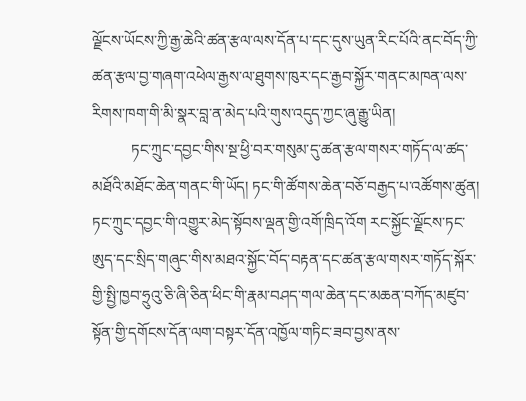ལྗོངས་ཡོངས་ཀྱི་རྒྱ་ཆེའི་ཚན་རྩལ་ལས་དོན་པ་དང་དུས་ཡུན་རིང་པོའི་ནང་བོད་ཀྱི་ཚན་རྩལ་བྱ་གཞག་འཕེལ་རྒྱས་ལ་ཐུགས་ཁུར་དང་རྒྱབ་སྐྱོར་གནང་མཁན་ལས་རིགས་ཁག་གི་མི་སྣར་བླ་ན་མེད་པའི་གུས་འདུད་ཀྱང་ཞུ་རྒྱུ་ཡིན།
          ཏང་ཀྲུང་དབྱང་གིས་སྔ་ཕྱི་བར་གསུམ་དུ་ཚན་རྩལ་གསར་གཏོད་ལ་ཚད་མཐོའི་མཐོང་ཆེན་གནང་གི་ཡོད། ཏང་གི་ཚོགས་ཆེན་བཅོ་བརྒྱད་པ་འཚོགས་ཚུན། ཏང་ཀྲུང་དབྱང་གི་འགྱུར་མེད་སྟོབས་ལྡན་གྱི་འགོ་ཁྲིད་འོག རང་སྐྱོང་ལྗོངས་ཏང་ཨུད་དང་སྲིད་གཞུང་གིས་མཐའ་སྐྱོང་བོད་བརྟན་དང་ཚན་རྩལ་གསར་གཏོད་སྐོར་གྱི་སྤྱི་ཁྱབ་ཧྲུའུ་ཅི་ཞི་ཅིན་ཕིང་གི་རྣམ་བཤད་གལ་ཆེན་དང་མཆན་བཀོད་མཛུབ་སྟོན་གྱི་དགོངས་དོན་ལག་བསྟར་དོན་འཁྱོལ་གཏིང་ཟབ་བྱས་ནས་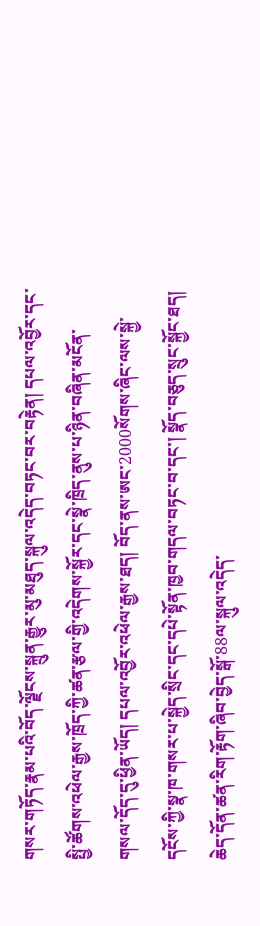གསར་གཏོད་རྣམ་པའི་བོད་ལྗོངས་སྐྲུན་རྒྱུར་མུ་མཐུད་སྐུལ་འདེད་བཏང་བར་བརྟེན། དཔལ་འབྱོར་དང་སྤྱི་ཚོགས་འཕེལ་རྒྱས་ཁྲོད་ཀྱི་ཚན་རྩལ་གྱི་འདེགས་སྐྱོར་དང་སྣེ་ཁྲིད་ནུས་པ་ཉིན་བཞིན་མངོན་གསལ་དོད་དུ་ཕྱིན་ཡོད། དཔལ་འབྱོར་འཕེལ་རྒྱས་ཐད། བོད་ནས་ཨང་2000སོགས་ཞིང་ལས་སྐྱེ་དངོས་ཀྱི་སྣ་ཁ་གསར་པ་སྐྱེད་སྲིང་དང་དཔེ་སྟོན་ཁྱབ་གདལ་བཏང་བ་དང་། སྣོད་བཅུད་སྲུང་སྐྱོང་ཐད། ཆེད་དོན་ཚན་རིག་རྟོག་ཞིབ་བྱེད་སྒོ་88ལ་སྐུལ་འདེད་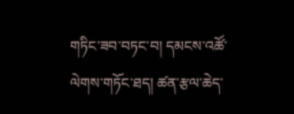གཏིང་ཟབ་བཏང་བ། དམངས་འཚོ་ལེགས་གཏོང་ཐད། ཚན་རྩལ་ཆེད་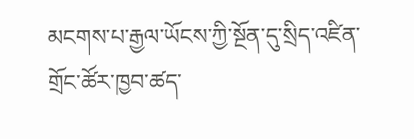མངགས་པ་རྒྱལ་ཡོངས་ཀྱི་སྔོན་དུ་སྲིད་འཛིན་གྲོང་ཚོར་ཁྱབ་ཚད་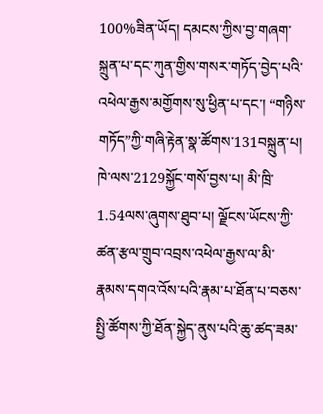100%ཟིན་ཡོད། དམངས་ཀྱིས་བྱ་གཞག་སྐྲུན་པ་དང་ཀུན་གྱིས་གསར་གཏོད་བྱེད་པའི་འཕེལ་རྒྱས་མགྱོགས་སུ་ཕྱིན་པ་དང་། “གཉིས་གཏོད”ཀྱི་གཞི་རྟེན་སྣ་ཚོགས་131བསྐྲུན་པ། ཁེ་ལས་2129སྐྱོང་གསོ་བྱས་པ། མི་ཁྲི་1.54ལས་ཞུགས་ཐུབ་པ། ལྗོངས་ཡོངས་ཀྱི་ཚན་རྩལ་གྲུབ་འབྲས་འཕེལ་རྒྱས་ལ་མི་རྣམས་དགའ་འོས་པའི་རྣམ་པ་ཐོན་པ་བཅས་སྤྱི་ཚོགས་ཀྱི་ཐོན་སྐྱེད་ནུས་པའི་ཆུ་ཚད་ཟམ་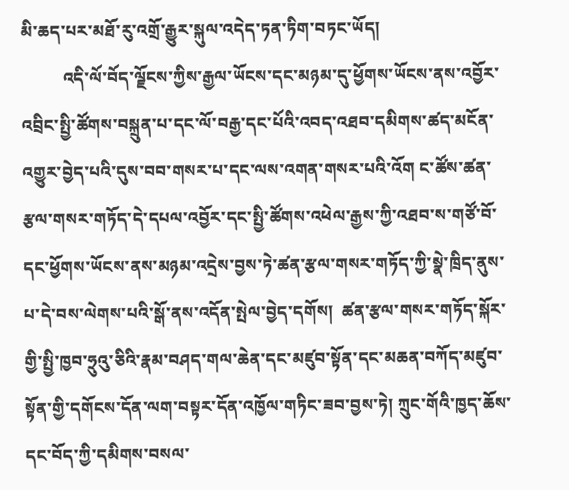མི་ཆད་པར་མཐོ་རུ་འགྲོ་རྒྱུར་སྐུལ་འདེད་ཏན་ཏིག་བཏང་ཡོད།
          འདི་ལོ་བོད་ལྗོངས་ཀྱིས་རྒྱལ་ཡོངས་དང་མཉམ་དུ་ཕྱོགས་ཡོངས་ནས་འབྱོར་འབྲིང་སྤྱི་ཚོགས་བསྐྲུན་པ་དང་ལོ་བརྒྱ་དང་པོའི་འབད་འཐབ་དམིགས་ཚད་མངོན་འགྱུར་བྱེད་པའི་དུས་བབ་གསར་པ་དང་ལས་འགན་གསར་པའི་འོག ང་ཚོས་ཚན་རྩལ་གསར་གཏོད་དེ་དཔལ་འབྱོར་དང་སྤྱི་ཚོགས་འཕེལ་རྒྱས་ཀྱི་འཐབ་ས་གཙོ་བོ་དང་ཕྱོགས་ཡོངས་ནས་མཉམ་འདྲེས་བྱས་ཏེ་ཚན་རྩལ་གསར་གཏོད་ཀྱི་སྣེ་ཁྲིད་ནུས་པ་དེ་བས་ལེགས་པའི་སྒོ་ནས་འདོན་སྤེལ་བྱེད་དགོས།  ཚན་རྩལ་གསར་གཏོད་སྐོར་གྱི་སྤྱི་ཁྱབ་ཧྲུའུ་ཅིའི་རྣམ་བཤད་གལ་ཆེན་དང་མཛུབ་སྟོན་དང་མཆན་བཀོད་མཛུབ་སྟོན་གྱི་དགོངས་དོན་ལག་བསྟར་དོན་འཁྱོལ་གཏིང་ཟབ་བྱས་ཏེ། ཀྲུང་གོའི་ཁྱད་ཆོས་དང་བོད་ཀྱི་དམིགས་བསལ་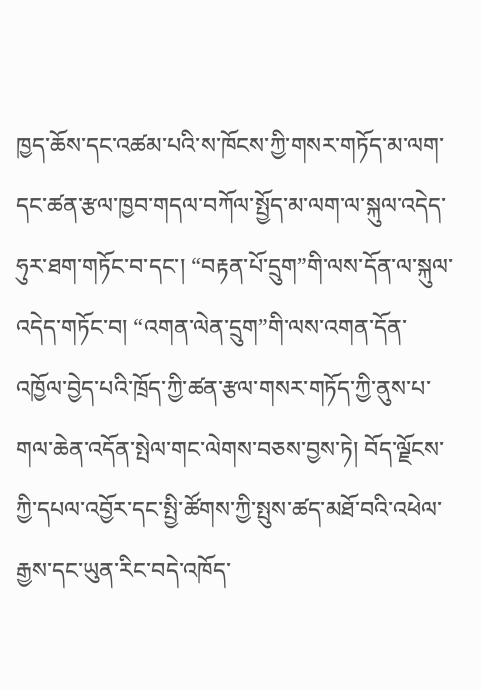ཁྱད་ཆོས་དང་འཚམ་པའི་ས་ཁོངས་ཀྱི་གསར་གཏོད་མ་ལག་དང་ཚན་རྩལ་ཁྱབ་གདལ་བཀོལ་སྤྱོད་མ་ལག་ལ་སྐུལ་འདེད་ཧུར་ཐག་གཏོང་བ་དང་། “བརྟན་པོ་དྲུག”གི་ལས་དོན་ལ་སྐུལ་འདེད་གཏོང་བ། “འགན་ལེན་དྲུག”གི་ལས་འགན་དོན་འཁྱོལ་བྱེད་པའི་ཁྲོད་ཀྱི་ཚན་རྩལ་གསར་གཏོད་ཀྱི་ནུས་པ་གལ་ཆེན་འདོན་སྤེལ་གང་ལེགས་བཅས་བྱས་ཏེ། བོད་ལྗོངས་ཀྱི་དཔལ་འབྱོར་དང་སྤྱི་ཚོགས་ཀྱི་སྤུས་ཚད་མཐོ་བའི་འཕེལ་རྒྱས་དང་ཡུན་རིང་བདེ་འཁོད་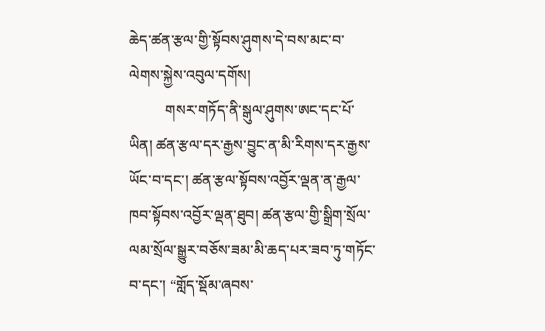ཆེད་ཚན་རྩལ་གྱི་སྟོབས་ཤུགས་དེ་བས་མང་བ་ལེགས་སྐྱེས་འབུལ་དགོས།
          གསར་གཏོད་ནི་སྒུལ་ཤུགས་ཨང་དང་པོ་ཡིན། ཚན་རྩལ་དར་རྒྱས་བྱུང་ན་མི་རིགས་དར་རྒྱས་ཡོང་བ་དང་། ཚན་རྩལ་སྟོབས་འབྱོར་ལྡན་ན་རྒྱལ་ཁབ་སྟོབས་འབྱོར་ལྡན་ཐུབ། ཚན་རྩལ་གྱི་སྒྲིག་སྲོལ་ལམ་སྲོལ་སྒྱུར་བཅོས་ཟམ་མི་ཆད་པར་ཟབ་ཏུ་གཏོང་བ་དང་། “གློད་སྡོམ་ཞབས་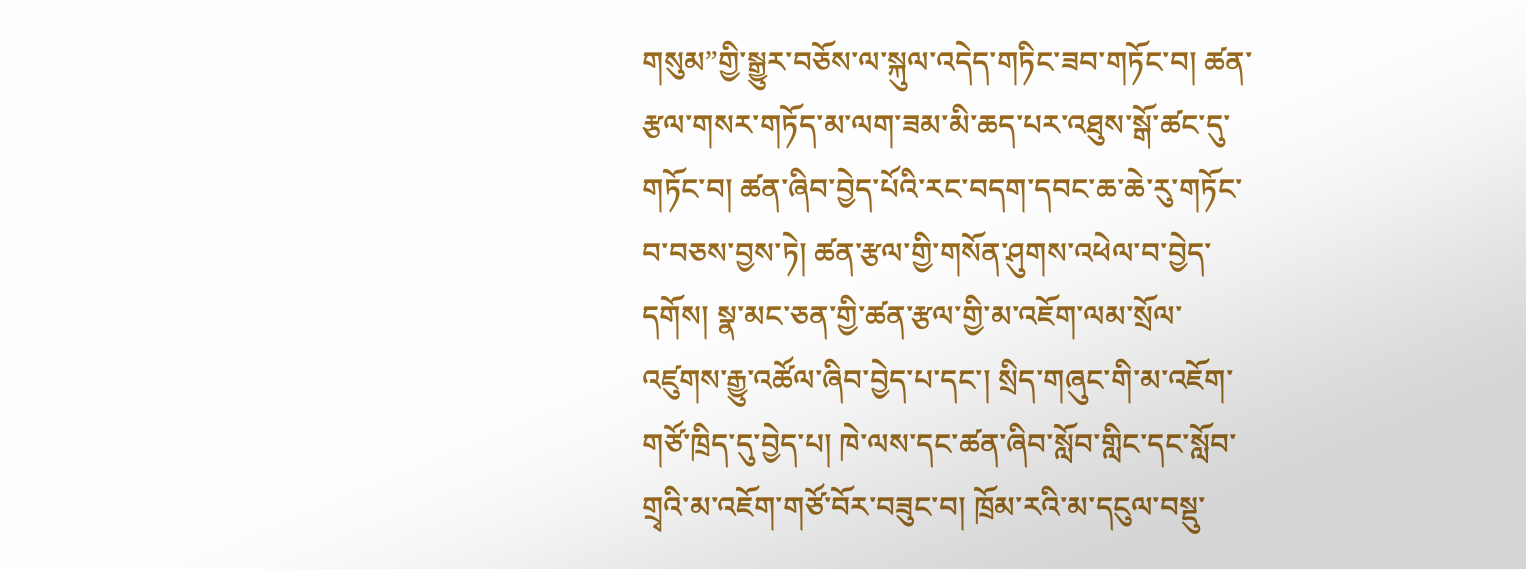གསུམ”གྱི་སྒྱུར་བཅོས་ལ་སྐུལ་འདེད་གཏིང་ཟབ་གཏོང་བ། ཚན་རྩལ་གསར་གཏོད་མ་ལག་ཟམ་མི་ཆད་པར་འཐུས་སྒོ་ཚང་དུ་གཏོང་བ། ཚན་ཞིབ་བྱེད་པོའི་རང་བདག་དབང་ཆ་ཆེ་རུ་གཏོང་བ་བཅས་བྱས་ཏེ། ཚན་རྩལ་གྱི་གསོན་ཤུགས་འཕེལ་བ་བྱེད་དགོས། སྣ་མང་ཅན་གྱི་ཚན་རྩལ་གྱི་མ་འཇོག་ལམ་སྲོལ་འཛུགས་རྒྱུ་འཚོལ་ཞིབ་བྱེད་པ་དང་། སྲིད་གཞུང་གི་མ་འཇོག་གཙོ་ཁྲིད་དུ་བྱེད་པ། ཁེ་ལས་དང་ཚན་ཞིབ་སློབ་གླིང་དང་སློབ་གྲྭའི་མ་འཇོག་གཙོ་བོར་བཟུང་བ། ཁྲོམ་རའི་མ་དངུལ་བསྡུ་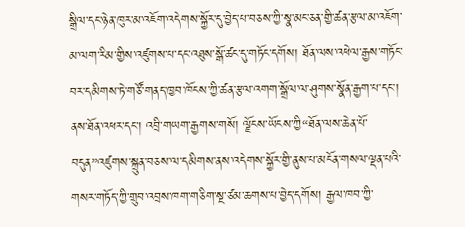སྒྲིལ་དང་ཉེན་ཁུར་མ་འཇོག་འདེགས་སྐྱོར་དུ་བྱེད་པ་བཅས་ཀྱི་སྣ་མང་ཅན་གྱི་ཚན་རྩལ་མ་འཇོག་མ་ལག་རིམ་གྱིས་འཛུགས་པ་དང་འཐུས་སྒོ་ཚང་དུ་གཏོང་དགོས། ཐོན་ལས་འཕེལ་རྒྱས་གཏོང་བར་དམིགས་ཏེ་གཙོ་གནད་ཁྱབ་ཁོངས་ཀྱི་ཚན་རྩལ་འགག་སྒྲོལ་ལ་ཤུགས་སྣོན་རྒྱག་པ་དང་། ནས་ཐོན་འཕར་དང་། འབྲི་གཡག་རྒྱགས་གསོ། ལྗོངས་ཡོངས་ཀྱི“ཐོན་ལས་ཆེན་པོ་བདུན”འཛུགས་སྐྲུན་བཅས་ལ་དམིགས་ནས་འདེགས་སྐྱོར་གྱི་ནུས་པ་མངོན་གསལ་ལྡན་པའི་གསར་གཏོད་ཀྱི་གྲུབ་འབྲས་ཁག་གཅིག་སྔ་ཙམ་ཆགས་པ་བྱེད་དགོས། རྒྱལ་ཁབ་ཀྱི་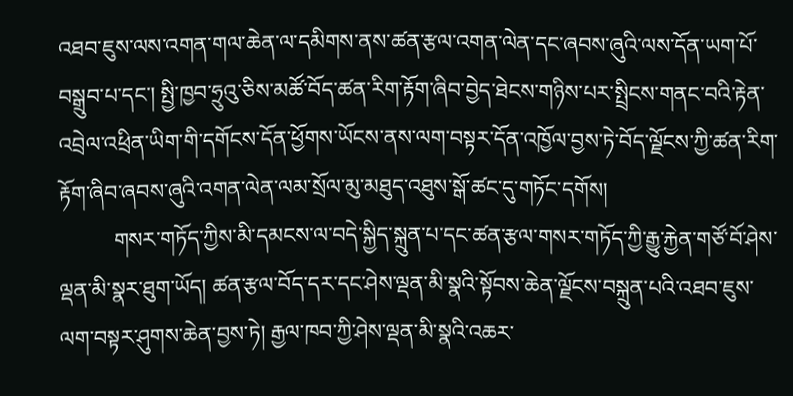འཐབ་ཇུས་ལས་འགན་གལ་ཆེན་ལ་དམིགས་ནས་ཚན་རྩལ་འགན་ལེན་དང་ཞབས་ཞུའི་ལས་དོན་ཡག་པོ་བསྒྲུབ་པ་དང་། སྤྱི་ཁྱབ་ཧྲུའུ་ཅིས་མཚོ་བོད་ཚན་རིག་རྟོག་ཞིབ་བྱེད་ཐེངས་གཉིས་པར་སྤྲིངས་གནང་བའི་རྟེན་འབྲེལ་འཕྲིན་ཡིག་གི་དགོངས་དོན་ཕྱོགས་ཡོངས་ནས་ལག་བསྟར་དོན་འཁྱོལ་བྱས་ཏེ་བོད་ལྗོངས་ཀྱི་ཚན་རིག་རྟོག་ཞིབ་ཞབས་ཞུའི་འགན་ལེན་ལམ་སྲོལ་མུ་མཐུད་འཐུས་སྒོ་ཚང་དུ་གཏོང་དགོས།
          གསར་གཏོད་ཀྱིས་མི་དམངས་ལ་བདེ་སྐྱིད་སྐྲུན་པ་དང་ཚན་རྩལ་གསར་གཏོད་ཀྱི་རྒྱུ་རྐྱེན་གཙོ་བོ་ཤེས་ལྡན་མི་སྣར་ཐུག་ཡོད། ཚན་རྩལ་བོད་དར་དང་ཤེས་ལྡན་མི་སྣའི་སྟོབས་ཆེན་ལྗོངས་བསྐྲུན་པའི་འཐབ་ཇུས་ལག་བསྟར་ཤུགས་ཆེན་བྱས་ཏེ། རྒྱལ་ཁབ་ཀྱི་ཤེས་ལྡན་མི་སྣའི་འཆར་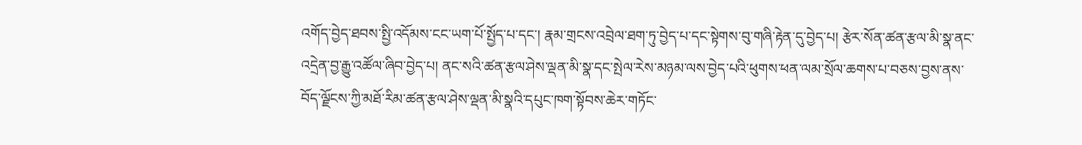འགོད་བྱེད་ཐབས་སྤྱི་འདོམས་ངང་ཡག་པོ་སྤྱོད་པ་དང་། རྣམ་གྲངས་འབྲེལ་ཐག་ཏུ་བྱེད་པ་དང་སྟེགས་བུ་གཞི་རྟེན་དུ་བྱེད་པ། རྩེར་སོན་ཚན་རྩལ་མི་སྣ་ནང་འདྲེན་བྱ་རྒྱུ་འཚོལ་ཞིབ་བྱེད་པ། ནང་སའི་ཚན་རྩལ་ཤེས་ལྡན་མི་སྣ་དང་སྤེལ་རེས་མཉམ་ལས་བྱེད་པའི་ཕུགས་ཕན་ལམ་སྲོལ་ཆགས་པ་བཅས་བྱས་ནས་བོད་ལྗོངས་ཀྱི་མཐོ་རིམ་ཚན་རྩལ་ཤེས་ལྡན་མི་སྣའི་དཔུང་ཁག་སྟོབས་ཆེར་གཏོང་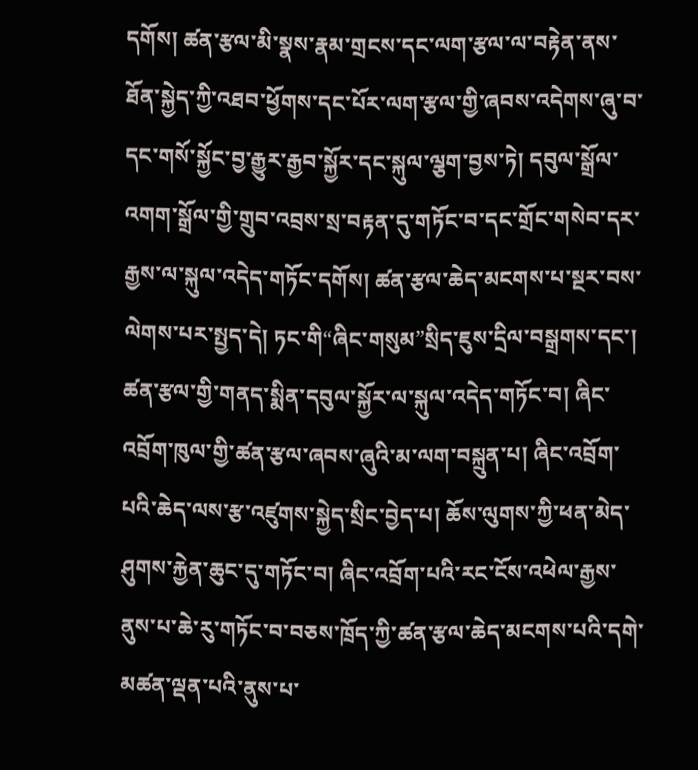དགོས། ཚན་རྩལ་མི་སྣས་རྣམ་གྲངས་དང་ལག་རྩལ་ལ་བརྟེན་ནས་ཐོན་སྐྱེད་ཀྱི་འཐབ་ཕྱོགས་དང་པོར་ལག་རྩལ་གྱི་ཞབས་འདེགས་ཞུ་བ་དང་གསོ་སྐྱོང་བྱ་རྒྱུར་རྒྱབ་སྐྱོར་དང་སྐུལ་ལྕག་བྱས་ཏེ། དབུལ་སྒྲོལ་འགག་སྒྲོལ་གྱི་གྲུབ་འབྲས་སྲ་བརྟན་དུ་གཏོང་བ་དང་གྲོང་གསེབ་དར་རྒྱས་ལ་སྐུལ་འདེད་གཏོང་དགོས། ཚན་རྩལ་ཆེད་མངགས་པ་སྔར་བས་ལེགས་པར་སྤྱད་དེ། ཏང་གི“ཞིང་གསུམ”སྲིད་ཇུས་དྲིལ་བསྒྲགས་དང་། ཚན་རྩལ་གྱི་གནད་སྨིན་དབུལ་སྐྱོར་ལ་སྐུལ་འདེད་གཏོང་བ། ཞིང་འབྲོག་ཁུལ་གྱི་ཚན་རྩལ་ཞབས་ཞུའི་མ་ལག་བསྐྲུན་པ། ཞིང་འབྲོག་པའི་ཆེད་ལས་རྩ་འཛུགས་སྐྱེད་སྲིང་བྱེད་པ། ཆོས་ལུགས་ཀྱི་ཕན་མེད་ཤུགས་རྐྱེན་ཆུང་དུ་གཏོང་བ། ཞིང་འབྲོག་པའི་རང་ངོས་འཕེལ་རྒྱས་ནུས་པ་ཆེ་རུ་གཏོང་བ་བཅས་ཁྲོད་ཀྱི་ཚན་རྩལ་ཆེད་མངགས་པའི་དགེ་མཚན་ལྡན་པའི་ནུས་པ་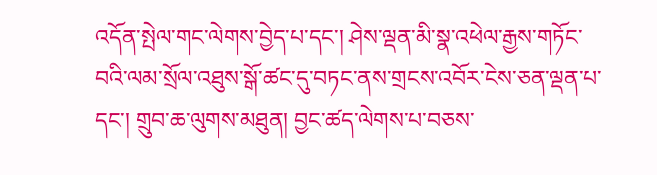འདོན་སྤེལ་གང་ལེགས་བྱེད་པ་དང་། ཤེས་ལྡན་མི་སྣ་འཕེལ་རྒྱས་གཏོང་བའི་ལམ་སྲོལ་འཐུས་སྒོ་ཚང་དུ་བཏང་ནས་གྲངས་འབོར་ངེས་ཅན་ལྡན་པ་དང་། གྲུབ་ཆ་ལུགས་མཐུན། བྱང་ཚད་ལེགས་པ་བཅས་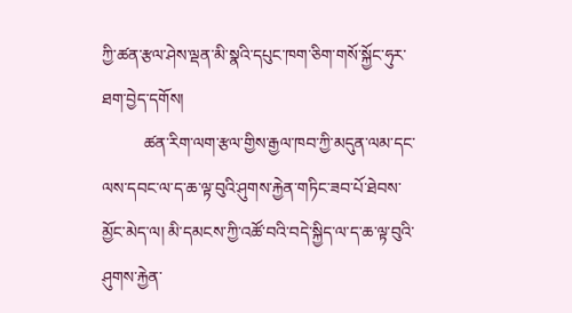ཀྱི་ཚན་རྩལ་ཤེས་ལྡན་མི་སྣའི་དཔུང་ཁག་ཅིག་གསོ་སྐྱོང་ཧུར་ཐག་བྱེད་དགོས།
          ཚན་རིག་ལག་རྩལ་གྱིས་རྒྱལ་ཁབ་ཀྱི་མདུན་ལམ་དང་ལས་དབང་ལ་ད་ཆ་ལྟ་བུའི་ཤུགས་རྐྱེན་གཏིང་ཟབ་པོ་ཐེབས་མྱོང་མེད་ལ། མི་དམངས་ཀྱི་འཚོ་བའི་བདེ་སྐྱིད་ལ་ད་ཆ་ལྟ་བུའི་ཤུགས་རྐྱེན་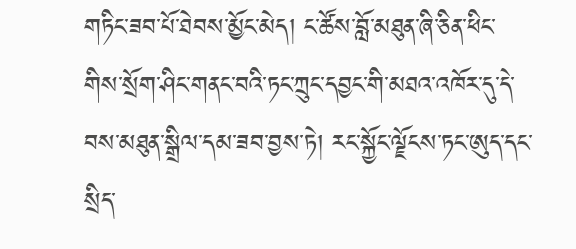གཏིང་ཟབ་པོ་ཐེབས་མྱོང་མེད། ང་ཚོས་བློ་མཐུན་ཞི་ཅིན་ཕིང་གིས་སྲོག་ཤིང་གནང་བའི་ཏང་ཀྲུང་དབྱང་གི་མཐའ་འཁོར་དུ་དེ་བས་མཐུན་སྒྲིལ་དམ་ཟབ་བྱས་ཏེ། རང་སྐྱོང་ལྗོངས་ཏང་ཨུད་དང་སྲིད་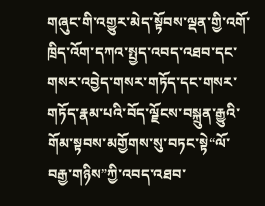གཞུང་གི་འགྱུར་མེད་སྟོབས་ལྡན་གྱི་འགོ་ཁྲིད་འོག་དཀའ་སྤྱད་འབད་འཐབ་དང་གསར་འབྱེད་གསར་གཏོད་དང་གསར་གཏོད་རྣམ་པའི་བོད་ལྗོངས་བསྐྲུན་རྒྱུའི་གོམ་སྟབས་མགྱོགས་སུ་བཏང་སྟེ“ལོ་བརྒྱ་གཉིས”ཀྱི་འབད་འཐབ་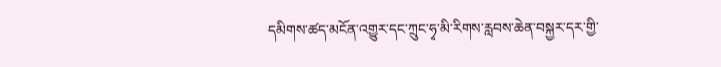དམིགས་ཚད་མངོན་འགྱུར་དང་ཀྲུང་ཧྭ་མི་རིགས་རླབས་ཆེན་བསྐྱར་དར་གྱི་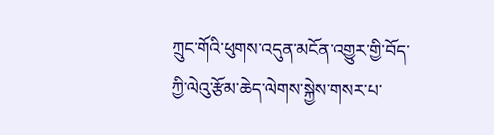ཀྲུང་གོའི་ཕུགས་འདུན་མངོན་འགྱུར་གྱི་བོད་ཀྱི་ལེའུ་རྩོམ་ཆེད་ལེགས་སྐྱེས་གསར་པ་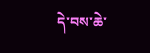དེ་བས་ཆེ་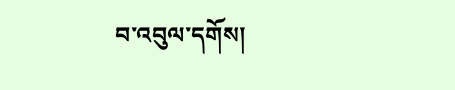བ་འབུལ་དགོས།